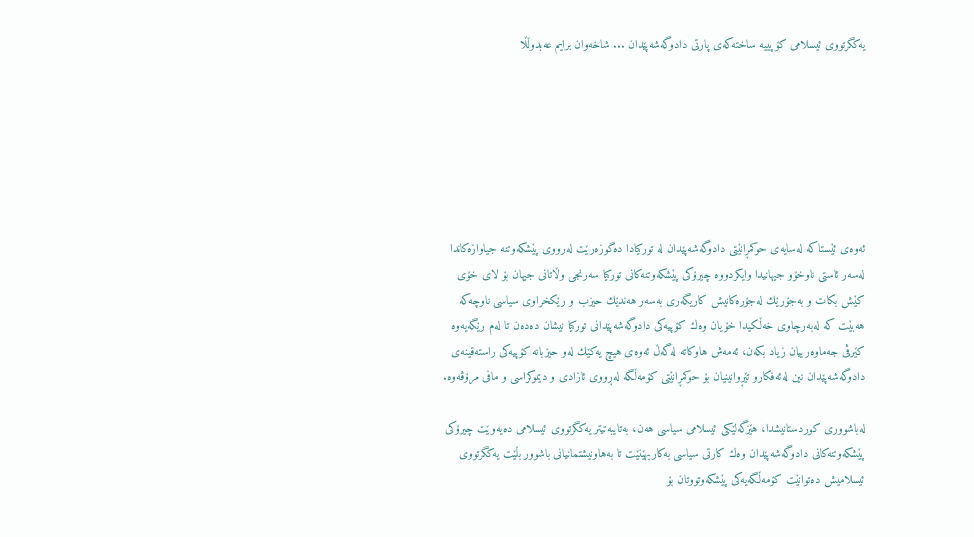یه‌كگرتووی ئیسلامی كۆپییه‌ ساخته‌كه‌ی پارتی دادوگه‌شه‌پێدان ... شاخه‌وان برایم عه‌بدوڵڵا







ئه‌وه‌ی ئێستاكه‌ له‌سایه‌ی حوكمڕانێتی دادوگه‌شه‌پێدان له‌ توركیادا ده‌گوزه‌رێت له‌رووی پێشكه‌وتنه‌‌ جیاوازه‌كاندا له‌سه‌ر ئاستی ناوخۆو جیهانیدا وایكردووه‌ چیرۆكی پێشكه‌وتنه‌كانی توركیا سه‌رنجی وڵاتانی جیهان بۆ لای خۆی كێش بكات و به‌جۆرێك له‌جۆره‌كانیش كاریگه‌ری به‌سه‌ر هه‌ندێك حیزب و رێكخراوی سیاسی ناوچه‌كه‌ هه‌بێت كه‌ له‌به‌رچاوی خه‌ڵكیدا خۆیان وه‌ك كۆپیه‌كی دادوگه‌شه‌پێدانی توركیا نیشان ده‌ده‌ن تا له‌م رێگه‌یه‌وه‌ كێرڤی جه‌ماوه‌رییان زیاد بكه‌ن‌، ئه‌مه‌ش هاوكاته‌ له‌گه‌ڵ ئه‌وه‌ی هیچ یه‌كێك له‌و حیزبانه‌ كۆپیه‌كی راسته‌قینه‌ی دادوگه‌شه‌پێدان نین له‌ئه‌فكارو تێڕوانینیان بۆ حوكمڕانێتی كۆمه‌ڵگه‌ له‌ڕووی ئازادی و دیموكراسی و مافی مرۆڤه‌وه‌.

له‌باشووری كوردستانیشدا، هێزگه‌لێكی ئیسلامی سیاسی هه‌ن، به‌تایبه‌تیتر یه‌كگرتووی ئیسلامی ده‌یه‌وێت چیرۆكی پێشكه‌وتنه‌كانی دادوگه‌شه‌پێدان وه‌ك كارتی سیاسی به‌كاربهێنێت تا به‌هاونیشتمانیانی باشوور بڵێت‌ یه‌كگرتووی ئیسلامیش ده‌توانێت كۆمه‌ڵگه‌یه‌كی پێشكه‌وتووتان بۆ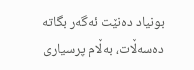بونیاد ده‌نێت ئه‌گه‌ر بگاته‌ ده‌سه‌ڵات، به‌ڵام پرسیاری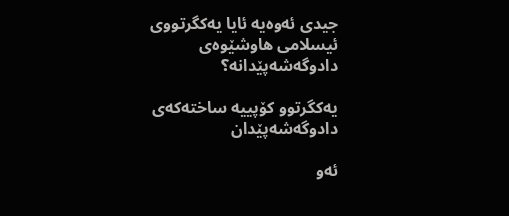جیدی ئه‌وه‌یه‌ ئایا یه‌كگرتووی ئیسلامی هاوشێوه‌ی دادوگه‌شه‌پێدانه‌؟

یه‌كگرتوو كۆپییه‌‌ ساخته‌كه‌ی دادوگه‌شه‌پێدان

ئه‌و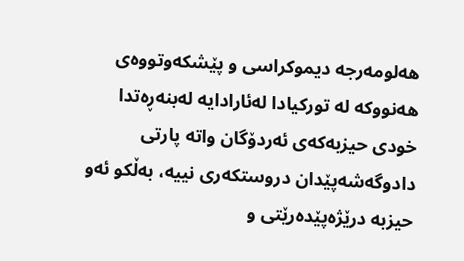هه‌لومه‌رجه‌ دیموكراسی و پێشكه‌وتووه‌ی هه‌نووكه‌ له ‌توركیادا له‌ئارادایه‌ له‌بنه‌ڕه‌تدا خودی حیزبه‌كه‌ی ئه‌ردۆگان واته‌ پارتی دادوگه‌شه‌پێدان دروستكه‌ری نییه‌‌، به‌ڵكو ئه‌و حیزبه‌ درێژه‌پێده‌رێتی و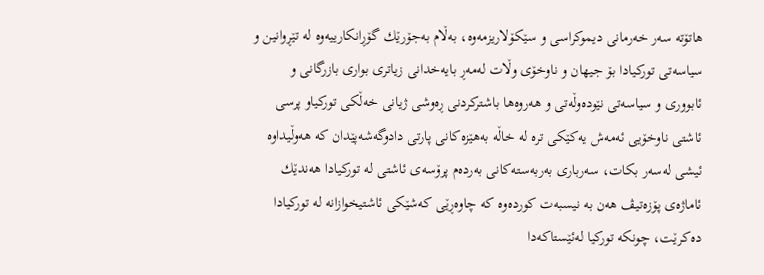هاتۆته‌ سه‌ر خه‌رمانی دیموكراسی و سێكۆلاریزمه‌وه‌، به‌ڵام به‌جۆرێك گۆڕانكارییه‌وه‌ له‌ تێڕوانین و سیاسه‌تی توركیادا‌ بۆ جیهان و ناوخۆی وڵات له‌مه‌ڕ بایه‌خدانی زیاتری بواری بازرگانی و ئابووری و سیاسه‌تی نێوده‌وڵه‌تی و هه‌روه‌ها باشتركردنی ڕه‌وشی ژیانی خه‌ڵكی توركیاو پرسی ئاشتی ناوخۆیی ئه‌مه‌ش یه‌كێكی تره‌ له‌ خاڵه‌ به‌هێزه‌كانی پارتی دادوگه‌شه‌پێدان كه‌ هه‌وڵیداوه‌ ئیشی له‌سه‌ر بكات، سه‌رباری به‌ربه‌سته‌كانی به‌رده‌م پرۆسه‌ی ئاشتی له‌ توركیادا هه‌ندێك ئاماژه‌ی پۆزه‌تیڤ هه‌ن به‌ نیسبه‌ت كورده‌وه‌ كه‌ چاوه‌ڕێی كه‌شێكی ئاشتیخوازانه‌ له‌ توركیادا ده‌كرێت، چونكه‌ توركیا له‌ئێستاكه‌دا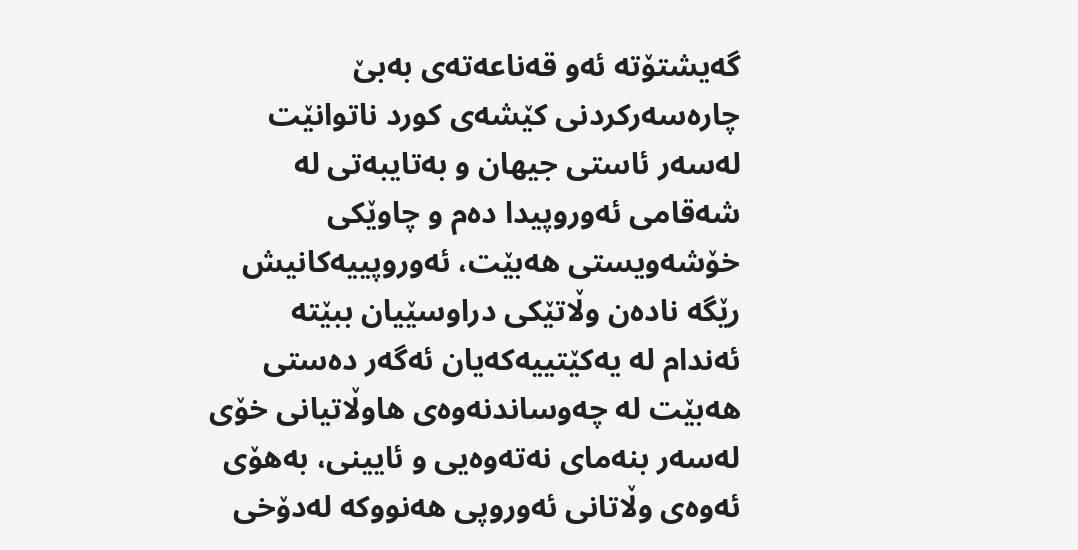گه‌یشتۆته‌ ئه‌و قه‌ناعه‌ته‌ی به‌بێ چاره‌سه‌ركردنی كێشه‌ی كورد ناتوانێت له‌سه‌ر ئاستی جیهان و به‌تایبه‌تی له‌ شه‌قامی ئه‌وروپیدا ده‌م و چاوێكی خۆشه‌ویستی هه‌بێت، ئه‌وروپییه‌كانیش رێگه‌ ناده‌ن وڵاتێكی دراوسێیان ببێته‌ ئه‌ندام له‌ یه‌كێتییه‌كه‌یان ئه‌گه‌ر ده‌ستی هه‌بێت له‌ چه‌وساندنه‌وه‌ی هاوڵاتیانی خۆی له‌سه‌ر بنه‌مای نه‌ته‌وه‌یی و ئایینی، به‌هۆی ئه‌وه‌ی وڵاتانی ئه‌وروپی هه‌نووكه‌ له‌دۆخی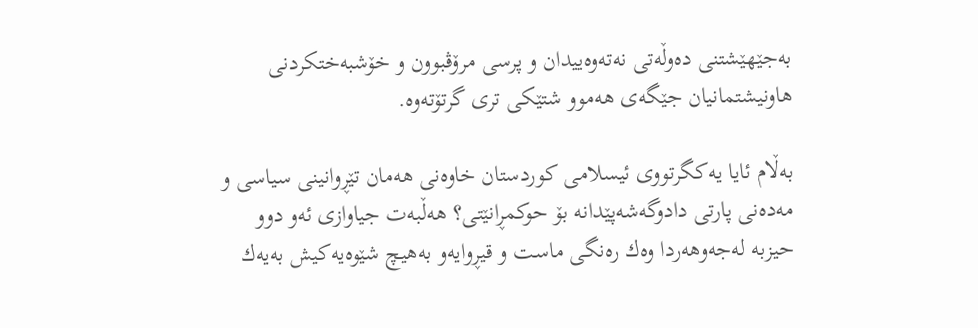به‌جێهێشتنی ده‌وڵه‌تی نه‌ته‌وه‌ییدان و پرسی مرۆڤبوون و خۆشبه‌ختكردنی هاونیشتمانیان جێگه‌ی هه‌موو شتێكی تری گرتۆته‌وه‌.

به‌ڵام ئایا یه‌كگرتووی ئیسلامی كوردستان خاوه‌نی هه‌مان تێڕوانینی سیاسی و مه‌ده‌نی پارتی دادوگه‌شه‌پێدانه‌ بۆ حوكمڕانێتی؟ هه‌ڵبه‌ت جیاوازی ئه‌و دوو حیزبه‌ له‌جه‌وهه‌ردا وه‌ك ره‌نگی ماست و قیڕوایه‌و‌ به‌هیچ شێوه‌یه‌كیش به‌یه‌ك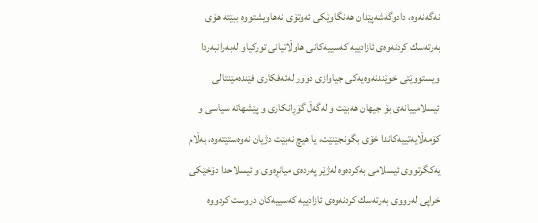نه‌گه‌نه‌وه‌، دادوگه‌شه‌پێدان هه‌نگاوێكی ئه‌وتۆی نه‌هاویشتووه‌ ببێته‌ هۆی به‌رته‌سك كردنه‌وه‌ی ئازادییه‌ كه‌سییه‌كانی هاوڵاتیانی توركیاو له‌به‌رانبه‌ردا ویستووێتی‌ خوێندنه‌وه‌یه‌كی جیاوازی دوور له‌ئه‌فكاری فێنده‌مێنتالی ئیسلامییانه‌ی بۆ جیهان هه‌بێت و له‌گه‌ڵ گۆڕانكاری و پێشهاته‌ سیاسی و كۆمه‌ڵایه‌تییه‌كاندا خۆی بگونجێنێت، یا هیچ نه‌بێت دژیان نه‌وه‌ستێته‌وه‌، به‌ڵام یه‌كگرتووی ئیسلامی به‌كرده‌وه‌ له‌ژێر په‌رده‌ی میانڕه‌وی و ئیسلاحدا دۆخێكی خراپی له‌رووی به‌رته‌سك كردنه‌وه‌ی ئازادییه‌ كه‌سییه‌كان دروست كردووه‌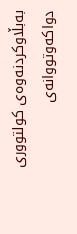به‌بڵاوكردنه‌وه‌ی كولتووری دواكه‌وتووانه‌ی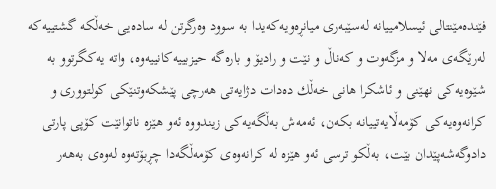فێنده‌مێنتالی ئیسلامییانه‌ له‌سێبه‌ری میانڕه‌ویه‌كه‌یدا به‌ سوود وه‌رگرتن له‌ ساده‌یی خه‌ڵكه‌ گشتییه‌كه‌ له‌رێگه‌ی مه‌لا و مزگه‌وت و كه‌ناڵ و نێت و رادیۆ و باره‌گه‌ حیزبییه‌كانییه‌وه‌، واته‌ یه‌كگرتوو به‌ شێوه‌یه‌كی نهێنی و ئاشكرا هانی خه‌ڵك ده‌دات دژایه‌تی‌ هه‌رچی پێشكه‌وتنێكی كولتووری و كرانه‌وه‌یه‌كی كۆمه‌ڵایه‌تییانه بكه‌ن‌، ئه‌مه‌ش به‌ڵگه‌یه‌كی زیندووه‌ ئه‌و هێزه‌ ناتوانێت كۆپی پارتی دادوگه‌شه‌پێدان بێت، به‌ڵكو ترسی ئه‌و هێزه‌ له‌ كرانه‌وه‌ی كۆمه‌ڵگه‌دا چڕبۆته‌وه‌ له‌وه‌ی به‌هه‌ر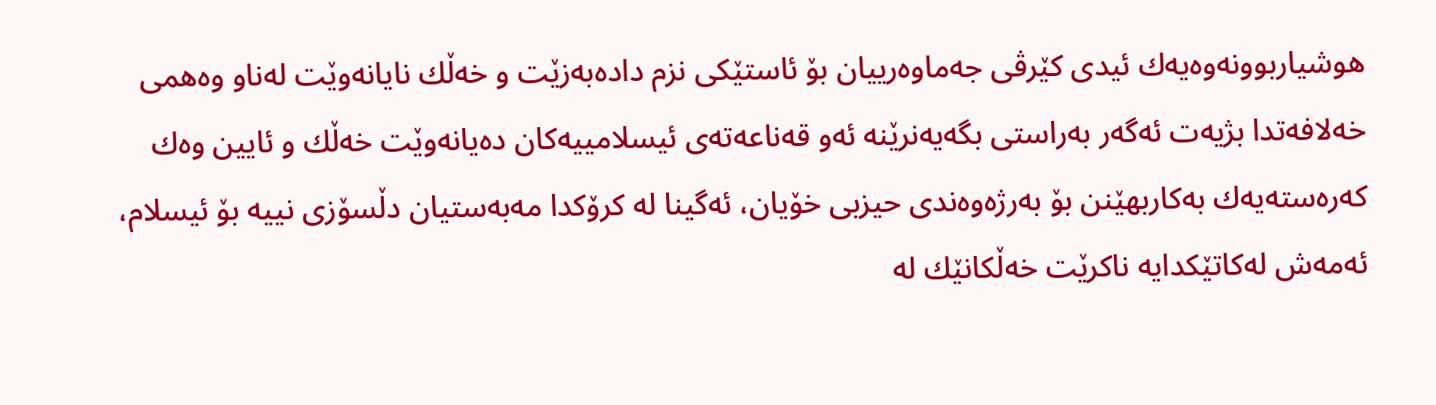هوشیاربوونه‌وه‌یه‌ك ئیدی كێرڤی جه‌ماوه‌رییان بۆ ئاستێكی نزم داده‌به‌زێت و خه‌ڵك نایانه‌وێت له‌ناو وه‌همی خه‌لافه‌تدا بژیه‌ت ئه‌گه‌ر به‌راستی بگه‌یه‌نرێنه‌ ئه‌و قه‌ناعه‌ته‌ی ئیسلامییه‌كان ده‌یانه‌وێت خه‌ڵك و ئایین وه‌ك كه‌ره‌سته‌یه‌ك به‌كاربهێنن بۆ به‌رژه‌وه‌ندی حیزبی خۆیان‌، ئه‌گینا له‌ كرۆكدا مه‌به‌ستیان دڵسۆزی نییه‌ بۆ ئیسلام، ئه‌مه‌ش له‌كاتێكدایه‌ ناكرێت خه‌ڵكانێك له‌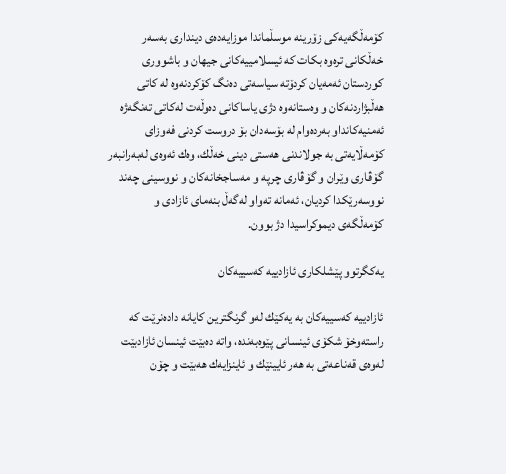كۆمه‌ڵگه‌یه‌كی زۆرینه‌ موسڵماندا موزایه‌ده‌ی دینداری به‌سه‌ر خه‌ڵكانی تره‌وه‌ بكات كه‌ ئیسلامییه‌كانی جیهان و باشووری كوردستان ئه‌مه‌یان كردۆته‌ سیاسه‌تی ده‌نگ كۆكردنه‌وه‌ له‌ كاتی هه‌ڵبژاردنه‌كان و وه‌ستانه‌وه‌ دژی یاساكانی ده‌وڵه‌ت له‌كاتی ته‌نگه‌ژه‌ ئه‌منیه‌كانداو به‌رده‌وام له‌ بۆسه‌دان بۆ دروست كردنی فه‌وزای كۆمه‌ڵایه‌تی به‌ جولاندنی هه‌ستی دینی خه‌ڵك، وه‌ك ئه‌وه‌ی له‌به‌رانبه‌ر گۆڤاری وێران و گۆڤاری چرپه‌ و مه‌ساجخانه‌كان و نووسینی چه‌ند نووسه‌رێكدا كردیان، ئه‌مانه‌ ته‌واو له‌گه‌ڵ بنه‌مای ئازادی و كۆمه‌ڵگه‌ی دیموكراسیدا دژ بوون.

یه‌كگرتوو پێشلكاری ئازادییه‌ كه‌سییه‌كان

ئازادییه‌ كه‌سییه‌كان به‌ یه‌كێك له‌و گرنگترین كایانه‌ داده‌نرێت كه‌ راسته‌وخۆ شكۆی ئینسانی پێوه‌به‌نده‌، واته‌ ده‌بێت ئینسان ئازادبێت‌ له‌وه‌ی قه‌ناعه‌تی به‌ هه‌ر ئایینێك و ئاینزایه‌ك هه‌بێت و چۆن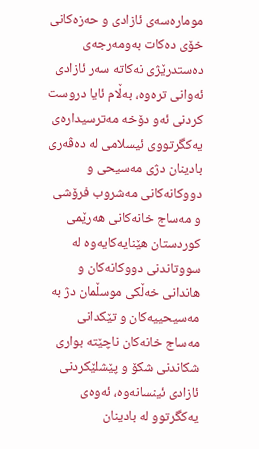موماره‌سه‌ی ئازادی و حه‌زه‌كانی خۆی ده‌كات به‌ومه‌رجه‌ی ده‌ستدرێژی نه‌كاته‌ سه‌ر ئازادی ئه‌وانی تره‌وه‌، به‌ڵام ئایا دروست كردنی ئه‌و دۆخه‌ مه‌ترسیداره‌ی یه‌كگرتووی ئیسلامی له‌ ده‌ڤه‌ری بادینان دژی مه‌سیحی و دووكانه‌كانی مه‌شروب فرۆشی و مه‌ساج خانه‌كانی هه‌رێمی كوردستان هێنایه‌كایه‌وه‌ له‌ سووتاندنی دووكانه‌كان و هاندانی خه‌ڵكی موسڵمان دژ به‌ مه‌سیحییه‌كان و تێكدانی مه‌ساج خانه‌كان ناچێته‌ بواری شكاندنی شكۆ و پێشلێكردنی ئازادی ئینسانه‌وه‌، ئه‌وه‌ی یه‌كگرتوو له‌ بادینان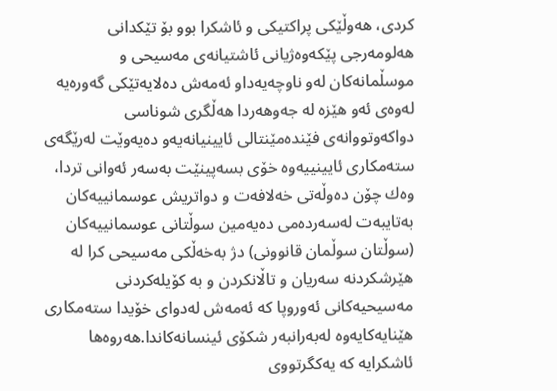كردی، هه‌وڵێكی پراكتیكی و ئاشكرا بوو بۆ تێكدانی هه‌لومه‌رجی پێكه‌وه‌ژیانی ئاشتیانه‌ی مه‌سیحی و موسڵمانه‌كان له‌و ناوچه‌یه‌داو ئه‌مه‌ش‌ ده‌لایه‌تێكی گه‌وره‌یه‌ له‌وه‌ی ئه‌و هێزه‌ له‌ جه‌وهه‌ردا هه‌ڵگری شوناسی دواكه‌وتووانه‌ی فێنده‌مێنتالی ئایینیانه‌یه‌و ده‌یه‌وێت له‌رێگه‌ی سته‌مكاری ئایینییه‌وه‌ خۆی بسه‌پینێت به‌سه‌ر ئه‌وانی تردا، وه‌ك چۆن ده‌وڵه‌تی خه‌لافه‌ت و دواتریش عوسمانییه‌كان به‌تایبه‌ت له‌سه‌رده‌می ده‌یه‌مین سوڵتانی عوسمانییه‌كان (سوڵتان سوڵمان قانوونی) دژ به‌خه‌ڵكی مه‌سیحی كرا له‌ هێرشكردنه‌ سه‌ریان و تاڵانكردن و به‌ كۆیله‌كردنی مه‌سیحیه‌كانی ئه‌وروپا كه‌ ئه‌مه‌ش له‌دوای خۆیدا سته‌مكاری هێنایه‌كایه‌وه‌ له‌به‌رانبه‌ر شكۆی ئینسانه‌كاندا.هه‌روه‌ها ئاشكرایه‌ كه‌ یه‌كگرتووی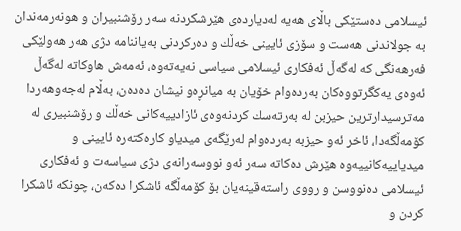ئیسلامی ده‌ستێكی باڵای هه‌یه‌ له‌دیارده‌ی هێرشكردنه‌ سه‌ر رۆشنبیران و هونه‌رمه‌ندان به‌ جولاندنی هه‌ست و سۆزی ئایینی خه‌ڵك و ده‌ركردنی به‌یاننامه دژی هه‌ر هه‌ولێكی فه‌رهه‌نگی كه‌ له‌گه‌ڵ ئه‌فكاری ئیسلامی سیاسی نه‌یه‌ته‌وه‌‌‌، ئه‌مه‌ش هاوكاته‌ له‌گه‌ڵ ئه‌وه‌ی یه‌كگرتووه‌كان به‌رده‌وام خۆیان به‌ میانڕه‌و نیشان ده‌ده‌ن، به‌ڵام له‌جه‌وهه‌ردا مه‌ترسیدارترین حیزبن له‌ به‌رته‌سك كردنه‌وه‌ی ئازادییه‌كانی خه‌ڵك و رۆشنبیری له‌ كۆمه‌ڵگه‌دا، ئاخر ئه‌و حیزبه‌ به‌رده‌وام له‌رێگه‌ی میدیاو كاره‌كته‌ره‌ ئایینی و میدیاییه‌كانییه‌وه‌ هێرش ده‌كاته‌ سه‌ر ئه‌و نووسه‌رانه‌ی دژی سیاسه‌ت و ئه‌فكاری ئیسلامی ده‌نووسن و رووی راسته‌قینه‌یان بۆ كۆمه‌ڵگه‌ ئاشكرا ده‌كه‌ن، چونكه‌ ئاشكرا كردن و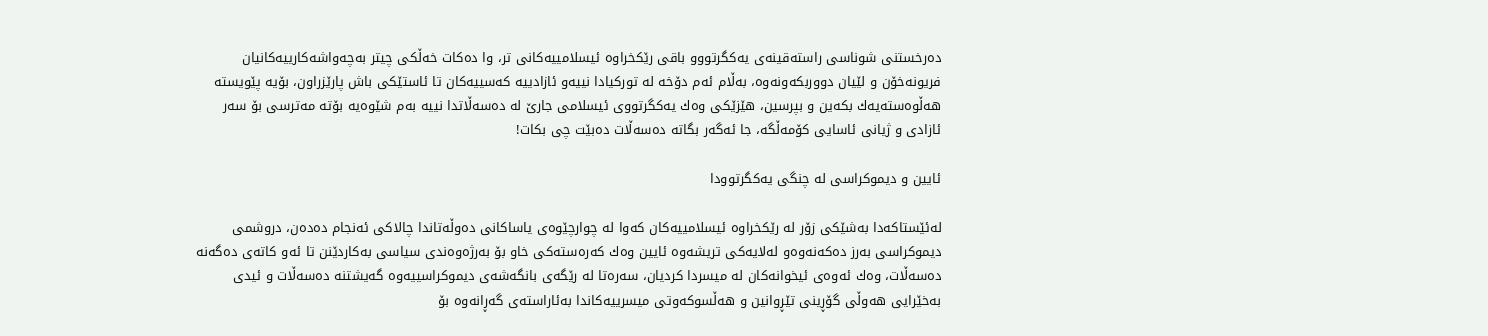ده‌رخستنی شوناسی راسته‌قینه‌ی یه‌كگرتووو باقی رێكخراوه‌ ئیسلامییه‌كانی تر، وا ده‌كات خه‌ڵكی چیتر به‌چه‌واشه‌كارییه‌كانیان فریونه‌خۆن و لێیان دووربكه‌ونه‌وه‌، به‌ڵام ئه‌م دۆخه‌ له‌ توركیادا نییه‌و ئازادییه‌ كه‌سییه‌كان تا ئاستێكی باش پارێزراون، بۆیه‌ پێویسته‌ هه‌ڵوه‌سته‌یه‌ك بكه‌ین و بپرسین، هێزێكی وه‌‌ك یه‌كگرتووی ئیسلامی جارێ له‌ ده‌سه‌ڵاتدا نییه‌ به‌م شێوه‌یه‌ بۆته‌ مه‌ترسی بۆ ‌سه‌ر ئازادی و ژیانی ئاسایی كۆمه‌ڵگه‌، جا ئه‌گه‌ر بگاته‌ ده‌سه‌ڵات ده‌بێت چی بكات!

ئایین و دیموكراسی له ‌چنگی یه‌كگرتوودا

له‌ئێستاكه‌دا به‌شێكی زۆر له‌ رێكخراوه‌ ئیسلامییه‌كان كه‌وا له‌ چوارچێوه‌ی یاساكانی ده‌وڵه‌تاندا چالاكی ئه‌نجام ده‌ده‌ن، دروشمی دیموكراسی به‌رز ده‌كه‌نه‌وه‌و له‌لایه‌كی تریشه‌وه‌ ئایین وه‌ك كه‌ره‌سته‌كی خاو بۆ به‌رژه‌وه‌ندی سیاسی به‌كاردێنن تا ئه‌و كاته‌ی ده‌گه‌نه‌ ده‌سه‌ڵات، وه‌ك ئه‌وه‌ی ئیخوانه‌كان له‌ میسردا كردیان، سه‌ره‌تا له‌ رێگه‌ی بانگه‌شه‌ی دیموكراسییه‌وه‌ گه‌یشتنه‌ ده‌سه‌ڵات و ئیدی به‌خێرایی هه‌وڵی گۆڕینی تێڕوانین و هه‌ڵسوكه‌وتی میسرییه‌كاندا به‌ئاراسته‌ی گه‌ڕانه‌وه‌ بۆ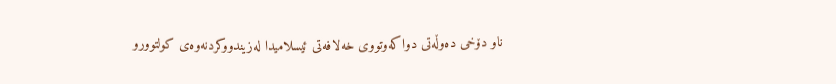ناو دۆخی ده‌وڵه‌تی دواكه‌وتووی خه‌لافه‌تی ئیسلامیدا له‌زیندووكردنه‌وه‌ی كولتوورو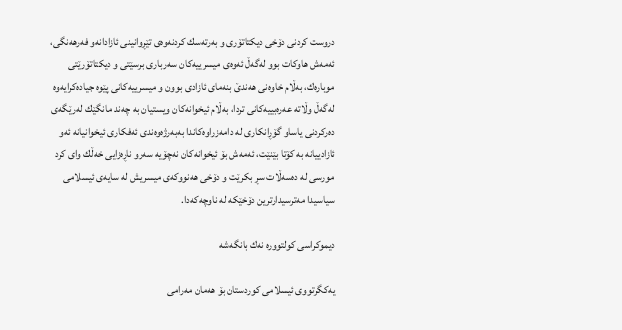دروست كردنی دۆخی دیكتاتۆری و به‌رته‌سك كردنه‌وه‌ی تێڕوانینی ئازادانه‌و فه‌رهه‌نگی، ئه‌مه‌ش هاوكات بوو له‌گه‌ڵ ئه‌وه‌ی میسرییه‌كان سه‌رباری برسێتی و دیكتاتۆرێتی موباره‌ك، به‌ڵام خاوه‌نی هه‌ندێ بنه‌مای ئازادی بوون و میسرییه‌كانی پێوه‌ جیاده‌كرایه‌وه‌‌ له‌گه‌ڵ وڵاته‌ عه‌ره‌بییه‌كانی تردا، به‌ڵام ئیخوانه‌كان ویستیان به‌ چه‌ند مانگێك له‌رێگه‌ی ده‌ركردنی یاساو گۆڕانكاری له‌ دامه‌زراوه‌كاندا به‌به‌رژه‌وه‌ندی ئه‌فكاری ئیخوانیانه‌ ئه‌و ئازادییانه‌ به‌ كۆتا بێنێت، ئه‌مه‌ش بۆ ئیخوانه‌كان نه‌چۆیه‌ سه‌رو ناڕه‌زایی خه‌ڵك وای كرد مورسی له‌ ده‌سه‌ڵات سڕ بكرێت و دۆخی هه‌نووكه‌ی میسریش له‌ سایه‌ی ئیسلامی سیاسیدا مه‌ترسیدارترین دۆخێكه‌ له‌ ناوچه‌كه‌دا.

دیموكراسی كولتووره‌ نه‌ك بانگه‌شه‌‌

یه‌كگرتووی ئیسلامی كوردستان بۆ هه‌مان مه‌رامی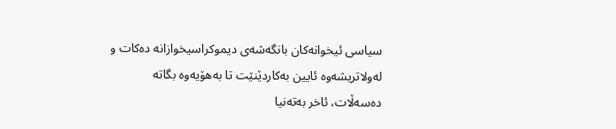سیاسی ئیخوانه‌كان بانگه‌شه‌ی دیموكراسیخوازانه‌ ده‌كات و له‌ولاتریشه‌وه‌ ئایین به‌كاردێنێت تا به‌هۆیه‌وه‌ بگاته‌ ده‌سه‌ڵات، ئاخر به‌ته‌نیا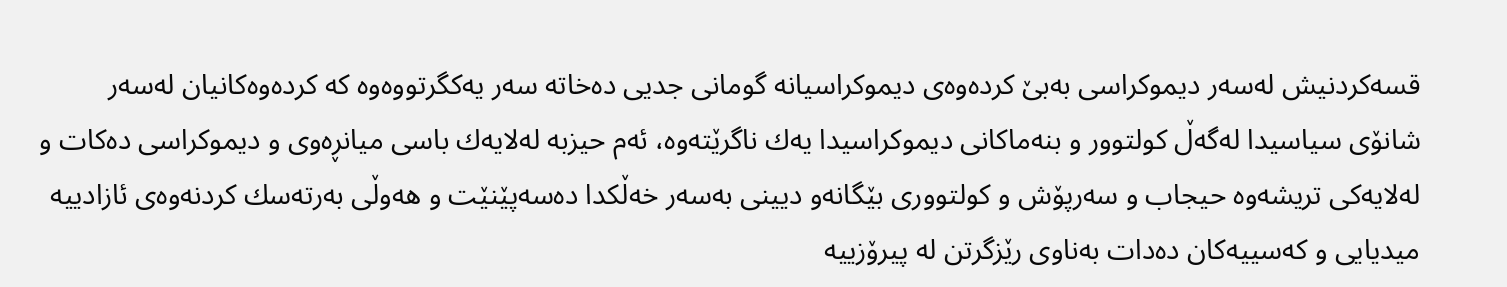قسه‌كردنیش له‌سه‌ر دیموكراسی به‌بێ كرده‌وه‌ی دیموكراسیانه‌ گومانی جدیی ده‌خاته‌ سه‌ر یه‌كگرتووه‌وه‌ كه‌ كرده‌وه‌كانیان له‌سه‌ر شانۆی سیاسیدا له‌گه‌ڵ كولتوور و بنه‌ماكانی دیموكراسیدا یه‌ك ناگرێته‌وه‌، ئه‌م حیزبه‌ له‌لایه‌ك باسی میانڕه‌وی و دیموكراسی ده‌كات و له‌لایه‌كی تریشه‌وه‌ حیجاب و سه‌رپۆش و كولتووری بێگانه‌و دیینی به‌سه‌ر خه‌ڵكدا ده‌سه‌پێنێت و هه‌وڵی به‌رته‌سك كردنه‌وه‌ی ئازادییه‌ میدیایی و كه‌سییه‌كان ده‌دات به‌ناوی رێزگرتن له‌ پیرۆزییه‌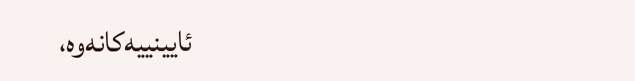ئایینییه‌كانه‌وه‌،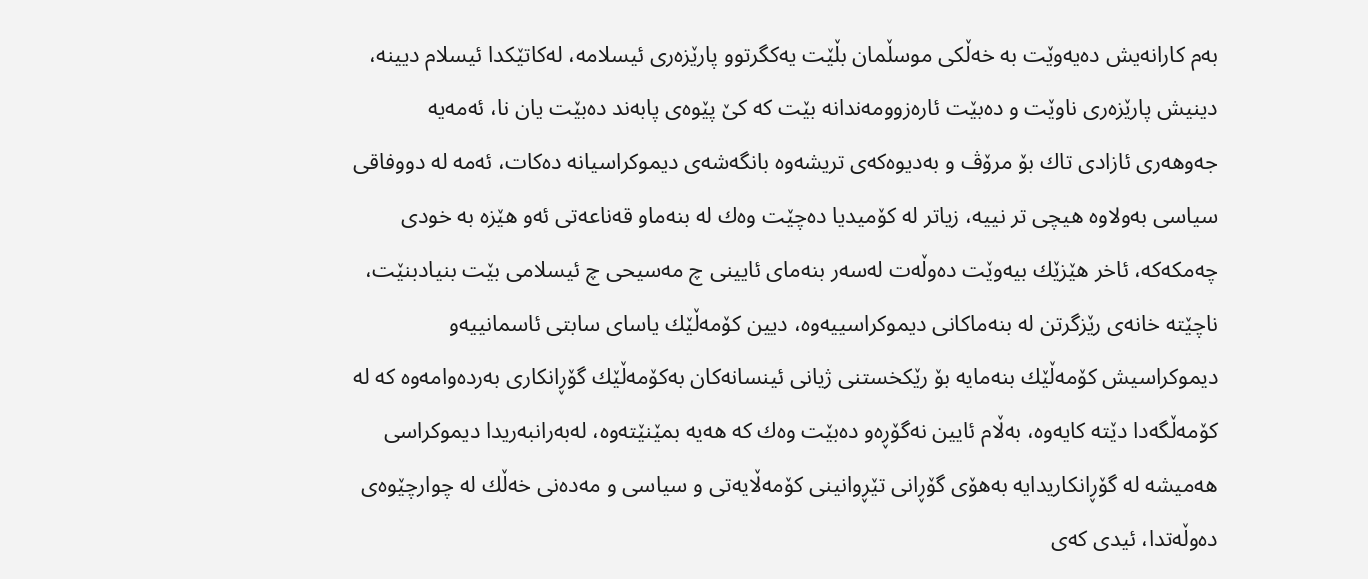به‌م كارانه‌یش ده‌یه‌وێت به‌ خه‌ڵكی موسڵمان بڵێت یه‌كگرتوو پارێزه‌ری ئیسلامه‌، له‌كاتێكدا ئیسلام دیینه‌، دینیش پارێزه‌ری ناوێت و ده‌بێت ئاره‌زوومه‌ندانه‌ بێت كه‌ كێ پێوه‌ی پابه‌ند ده‌بێت یان نا، ئه‌مه‌یه‌ جه‌وهه‌ری ئازادی تاك بۆ مرۆڤ و به‌دیوه‌كه‌ی تریشه‌وه‌ بانگه‌شه‌ی دیموكراسیانه‌ ده‌كات، ئه‌مه‌ له‌ دووفاقی سیاسی به‌ولاوه‌ هیچی تر نییه‌، زیاتر له‌ كۆمیدیا ده‌چێت وه‌ك له‌ بنه‌ماو قه‌ناعه‌تی ئه‌و هێزه‌ به‌ خودی چه‌مكه‌كه‌، ئاخر هێزێك بیه‌وێت ده‌وڵه‌ت له‌سه‌ر بنه‌مای ئایینی چ مه‌سیحی چ ئیسلامی بێت بنیادبنێت، ناچێته‌ خانه‌ی رێزگرتن له‌ بنه‌ماكانی دیموكراسییه‌وه‌، دیین كۆمه‌ڵێك یاسای سابتی ئاسمانییه‌و دیموكراسیش كۆمه‌ڵێك بنه‌مایه‌ بۆ رێكخستنی ژیانی ئینسانه‌كان به‌كۆمه‌ڵێك گۆڕانكاری به‌رده‌وامه‌وه‌ كه‌ له‌ كۆمه‌ڵگه‌دا دێته‌ كایه‌وه‌، به‌ڵام ئایین نه‌گۆڕه‌و ده‌بێت وه‌ك كه‌ هه‌یه‌ بمێنێته‌وه‌، له‌به‌رانبه‌ریدا دیموكراسی هه‌میشه‌ له‌ گۆڕانكاریدایه‌ به‌هۆی گۆڕانی تێڕوانینی كۆمه‌ڵایه‌تی و سیاسی و مه‌ده‌نی خه‌ڵك له‌ چوارچێوه‌ی ده‌وڵه‌تدا، ئیدی كه‌ی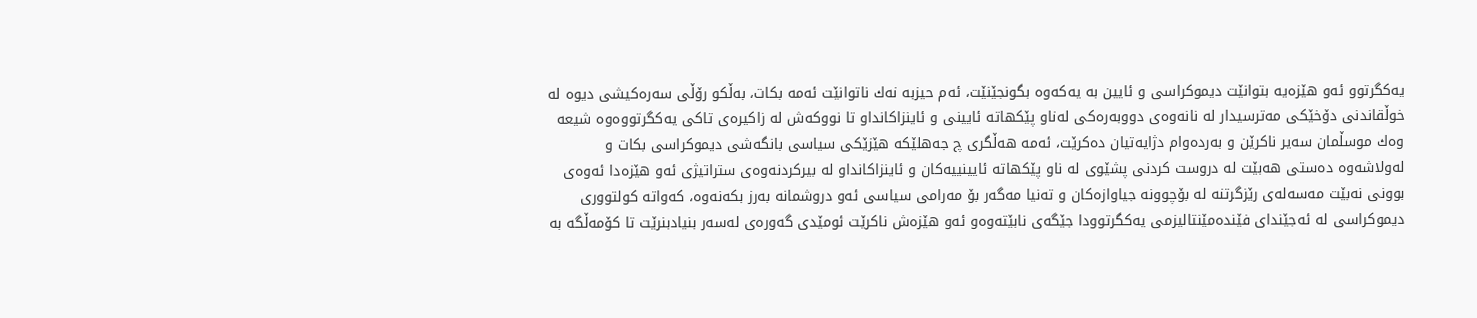یه‌كگرتوو ئه‌و هێزه‌یه‌ بتوانێت دیموكراسی و ئایین به‌ یه‌كه‌وه‌ بگونجێنێت، ئه‌م حیزبه‌ نه‌ك ناتوانێت ئه‌مه‌ بكات، به‌ڵكو رۆڵی سه‌ره‌كیشی دیوه‌ له‌ خوڵقاندنی دۆخێكی مه‌ترسیدار له‌ نانه‌وه‌ی دووبه‌ره‌كی له‌ناو پێكهاته‌ ئایینی و ئاینزاكانداو تا نووكه‌ش له‌ زاكیره‌ی تاكی یه‌كگرتووه‌وه‌ شیعه‌ وه‌ك موسڵمان سه‌یر ناكرێن و به‌رده‌وام دژایه‌تیان ده‌كرێت، ئه‌مه‌ هه‌ڵگری چ جه‌هلێكه‌ هێزێكی سیاسی بانگه‌شی دیموكراسی بكات و له‌ولاشه‌وه‌ ده‌ستی هه‌بێت له‌ دروست كردنی پشێوی له‌ ناو پێكهاته‌ ئایینییه‌كان و ئاینزاكانداو له‌ بیركردنه‌وه‌ی ستراتیژی ئه‌و هێزه‌دا ئه‌وه‌ی بوونی نه‌بێت مه‌سه‌له‌ی رێزگرتنه‌ له‌ بۆچوونه‌ جیاوازه‌كان و ته‌نیا مه‌گه‌ر بۆ مه‌رامی سیاسی ئه‌و دروشمانه‌ به‌رز بكه‌نه‌وه‌، كه‌واته‌ كولتووری دیموكراسی له‌ ئه‌جێندای فێنده‌مێنتالیزمی یه‌كگرتوودا جێگه‌ی نابێته‌وه‌و ئه‌و هێزه‌ش ناكرێت ئومێدی گه‌وره‌ی له‌سه‌ر بنیادبنرێت تا كۆمه‌ڵگه‌ به‌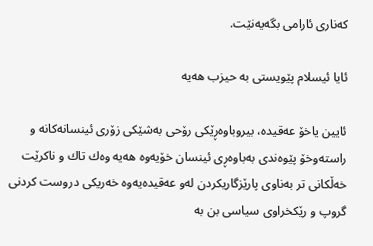كه‌ناری ئارامی بگه‌یه‌نێت.

ئایا ئیسلام پێویستی به‌ حیزب هه‌یه‌

ئایین یاخۆ عه‌قیده‌، بیروباوه‌ڕێكی رۆحی به‌شێكی زۆری ئینسانه‌كانه‌ و راسته‌وخۆ پێوه‌ندی به‌باوه‌ڕی ئینسان خۆیه‌وه‌ هه‌یه وه‌ك تاك‌ و ناكرێت خه‌ڵكانی تر به‌ناوی پارێزگاریكردن له‌و عه‌قیده‌یه‌وه‌ ‌خه‌ریكی دروست كردنی گروپ و رێكخراوی سیاسی بن به‌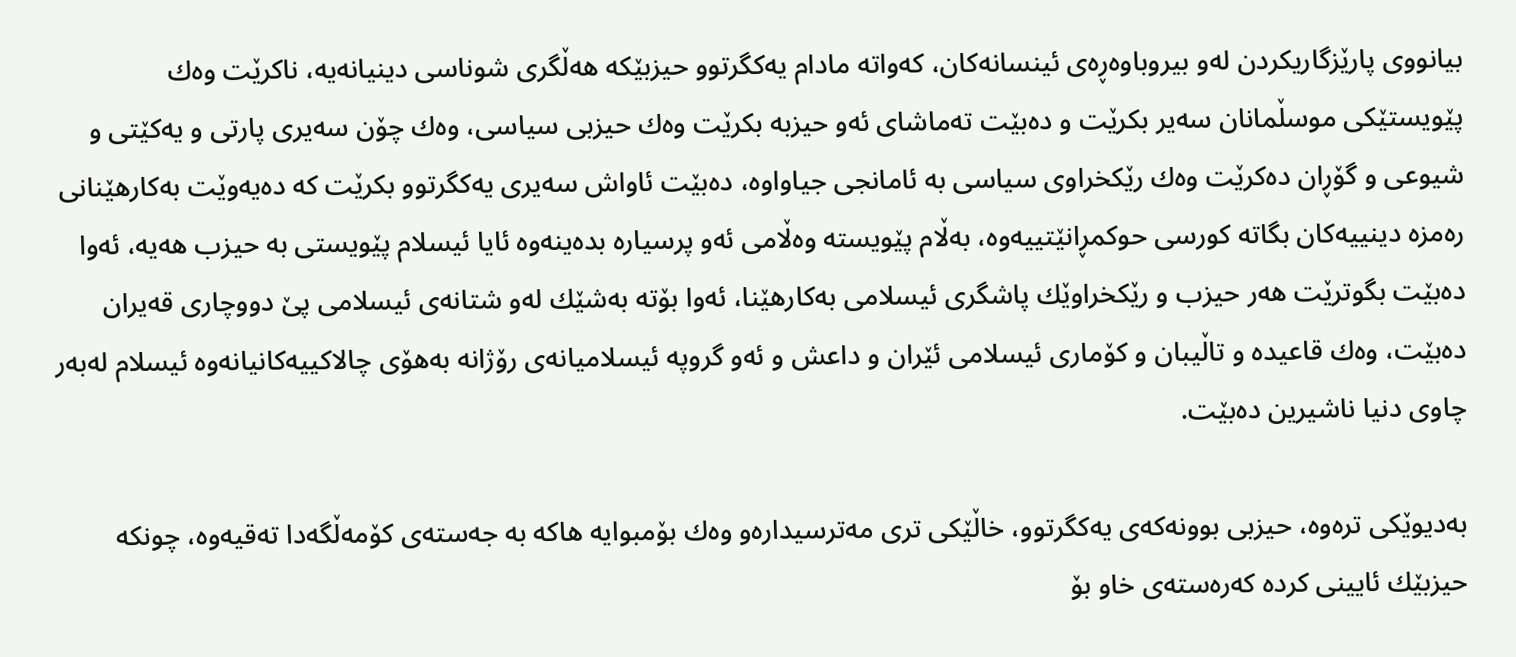بیانووی پارێزگاریكردن له‌و بیروباوه‌ڕه‌ی ئینسانه‌كان، كه‌واته‌ مادام یه‌كگرتوو حیزبێكه‌ هه‌ڵگری شوناسی دینیانه‌یه‌، ناكرێت وه‌ك پێویستێكی موسڵمانان سه‌یر بكرێت و ده‌بێت ته‌ماشای ئه‌و حیزبه‌ بكرێت وه‌ك حیزبی سیاسی، وه‌ك چۆن سه‌یری پارتی و یه‌كێتی و شیوعی و گۆڕان ده‌كرێت وه‌ك رێكخراوی سیاسی به‌ ئامانجی جیاواوه‌، ده‌بێت ئاواش سه‌یری یه‌كگرتوو بكرێت كه‌ ده‌یه‌وێت به‌كارهێنانی ره‌مزه‌ دینییه‌كان بگاته‌ كورسی حوكمڕانێتییه‌وه‌، به‌ڵام پێویسته‌ وه‌ڵامی ئه‌و پرسیاره‌ بده‌ینه‌وه‌ ئایا ئیسلام پێویستی به‌ حیزب هه‌یه‌، ئه‌وا ده‌بێت بگوترێت هه‌ر حیزب و رێكخراوێك پاشگری ئیسلامی به‌كارهێنا، ئه‌وا بۆته‌ به‌شێك له‌و شتانه‌ی ئیسلامی پێ‌ دووچاری قه‌یران ده‌بێت‌، وه‌ك قاعیده‌ و تاڵیبان و كۆماری ئیسلامی ئێران و داعش و ئه‌و گروپه‌ ئیسلامیانه‌ی رۆژانه‌ به‌هۆی چالاكییه‌كانیانه‌وه‌ ئیسلام له‌به‌ر چاوی دنیا ناشیرین ده‌بێت.

به‌دیوێكی تره‌وه‌، حیزبی بوونه‌كه‌ی یه‌كگرتوو، خاڵێكی تری مه‌ترسیداره‌و وه‌ك بۆمبوایه‌ هاكه‌ به‌ جه‌سته‌ی كۆمه‌ڵگه‌دا ته‌قیه‌وه‌، چونكه‌ حیزبێك ئایینی كرده‌ كه‌ره‌سته‌ی خاو بۆ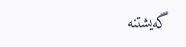گه‌یشتنه‌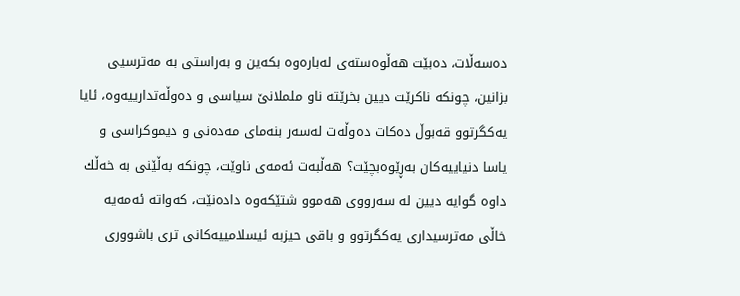ده‌سه‌ڵات، ده‌بێت هه‌ڵوه‌سته‌ی له‌باره‌وه‌ بكه‌ین و به‌راستی به‌ مه‌ترسیی بزانین، چونكه‌ ناكرێت دیین بخرێته‌ ناو ململانێ سیاسی و ده‌وڵه‌تدارییه‌وه‌، ئایا یه‌كگرتوو قه‌بوڵ ده‌كات ده‌وڵه‌ت له‌سه‌ر بنه‌مای مه‌ده‌نی و دیموكراسی و یاسا دنیاییه‌كان به‌ڕێوه‌بچێت؟ هه‌ڵبه‌ت ئه‌مه‌ی ناوێت، چونكه‌ به‌ڵێنی به‌ خه‌ڵك داوه‌ گوایه‌ دیین له‌ سه‌رووی هه‌موو شتێكه‌وه‌ داده‌نێت، كه‌واته‌ ئه‌مه‌یه‌ خاڵی مه‌ترسیداری یه‌كگرتوو و باقی حیزبه‌ ئیسلامییه‌كانی تری باشووری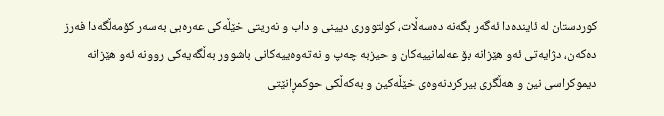كوردستان له‌ ئاینده‌دا ئه‌گه‌ر بگه‌نه‌ ده‌سه‌ڵات، كولتووری دیینی و داب و نه‌ریتی خێڵه‌كی عه‌ره‌بی به‌سه‌ر كۆمه‌ڵگه‌دا فه‌رز ده‌كه‌ن، دژایه‌تی ئه‌و هێزانه‌ بۆ عه‌لمانییه‌كان و حیزبه‌ چه‌پ و نه‌ته‌وه‌ییه‌كانی باشوور به‌ڵگه‌یه‌كی روونه‌ ئه‌و هێزانه‌ دیموكراسی نین و هه‌ڵگری بیركردنه‌وه‌ی خێڵه‌كین و به‌كه‌ڵكی حوكمڕانێتی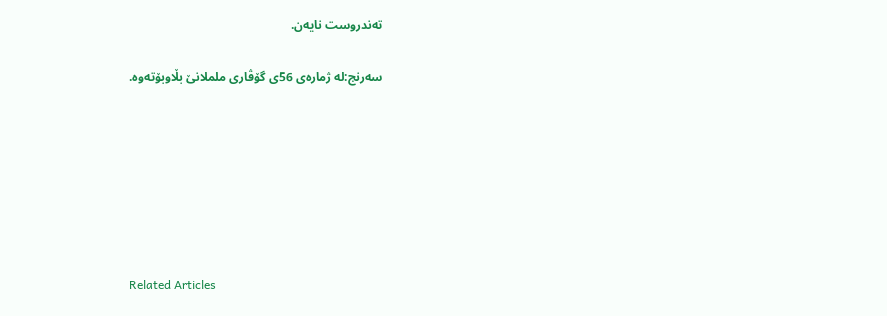ته‌ندروست نایه‌ن.

سه‌رنج:له‌ ژماره‌ی 56ی گۆڤاری ململانێ بڵاوبۆته‌وه‌.







Related Articles